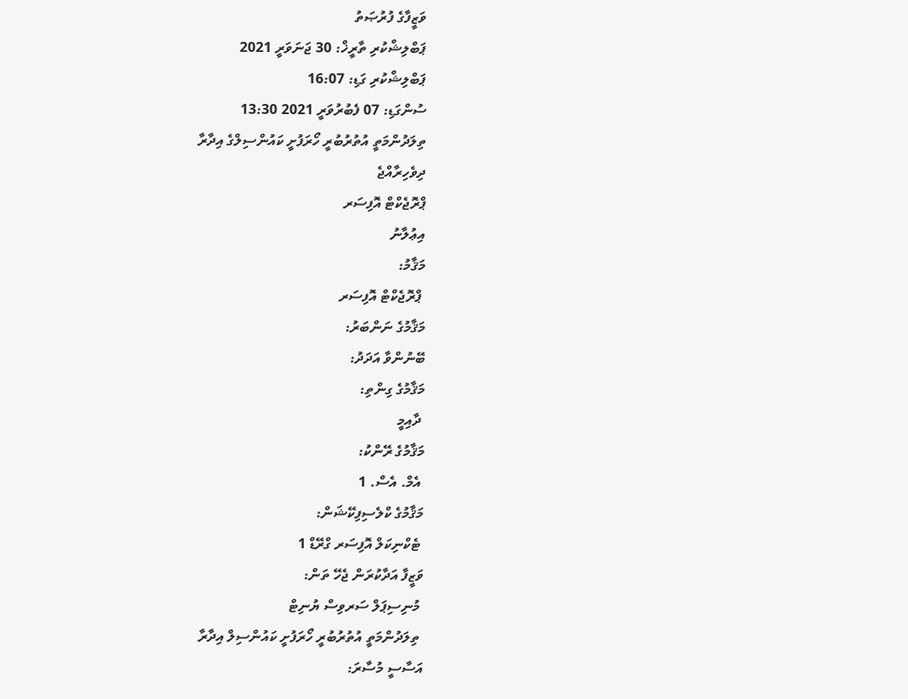ވަޒީފާގެ ފުރުޞަތު
ޕަބްލިޝްކުރި ތާރީޚް: 30 ޖަނަވަރީ 2021
ޕަބްލިޝްކުރި ގަޑި: 16:07
ސުންގަޑި: 07 ފެބުރުވަރީ 2021 13:30
ތިލަދުންމަތީ އުތުރުބުރީ ހޯރަފުށީ ކައުންސިލްގެ އިދާރާ
ދިވެހިރާއްޖެ
ޕްރޮޖެކްޓް އޮފިސަރ
އިޢުލާނު
މަޤާމު:
 ޕްރޮޖެކްޓް އޮފިސަރ
މަޤާމުގެ ނަންބަރު:
ބޭނުންވާ އަދަދު:
މަޤާމުގެ ގިންތި:
 ދާއިމީ
މަޤާމުގެ ރޭންކު:
 އެމް. އެސް. 1
މަޤާމުގެ ކްލެސިފިކޭޝަން:
 ޓެކްނިކަލް އޮފިސަރ ގްރޭޑް 1
ވަޒީފާ އަދާކުރަން ޖެހޭ ތަން:
 މުނިސިޕަލް ސަރވިސް ޔުނިޓް
 ތިލަދުންމަތީ އުތުރުބުރީ ހޯރަފުށީ ކައުންސިލް އިދާރާ
އަސާސީ މުސާރަ: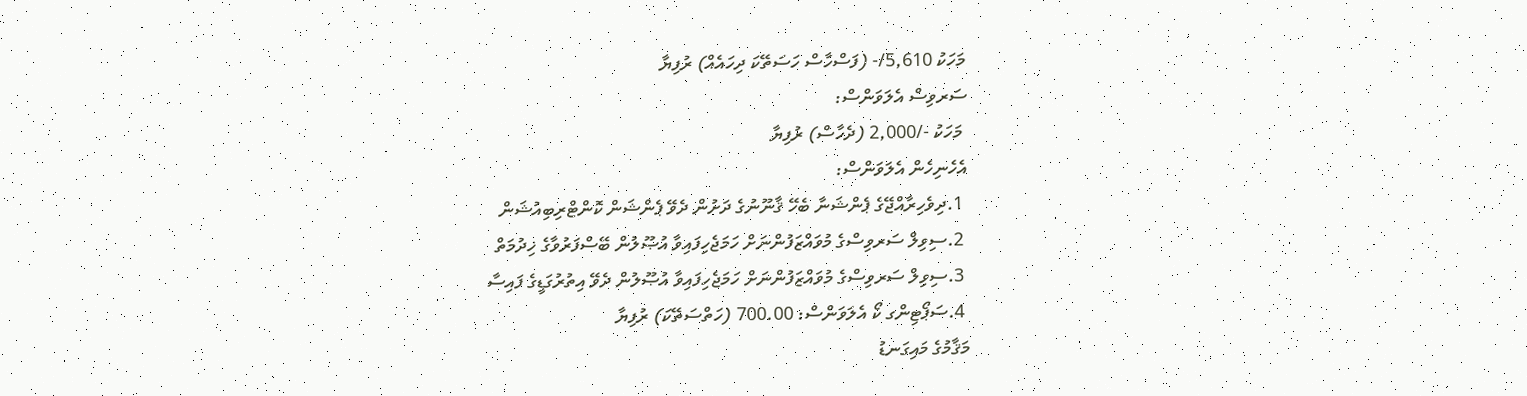މަހަކު 5,610/- (ފަސްހާސް ހަސަތޭކަ ދިހައެއް) ރުފިޔާ
ސަރވިސް އެލަވަންސް:
 މަހަކު -/2,000 (ދެހާސް) ރުފިޔާ
އެހެނިހެން އެލަވަންސް:
 1.ދިވެހިރާއްޖޭގެ ޕެންޝަނާ ބެހޭ ޤާނޫނުގެ ދަށުން ދެވޭ ޕެންޝަން ކޮންޓްރިބިއުޝަން
 2.ސިވިލް ސަރވިސްގެ މުވައްޒަފުންނަށް ހަމަޖެހިފައިވާ އުޞޫލުން ބޭސްފަރުވާގެ ޚިދުމަތް
 3.ސިވިލް ސަރވިސްގެ މުވައްޒަފުންނަށް ހަމަޖެހިފައިވާ އުޞޫލުން ދެވޭ އިތުރުގަޑީގެ ފައިސާ
 4.ސަޕޯޓިންގ ކޯ އެލަވަންސް: 700.00 (ހަތްސަތޭކަ) ރުފިޔާ
މަޤާމުގެ މައިގަނޑު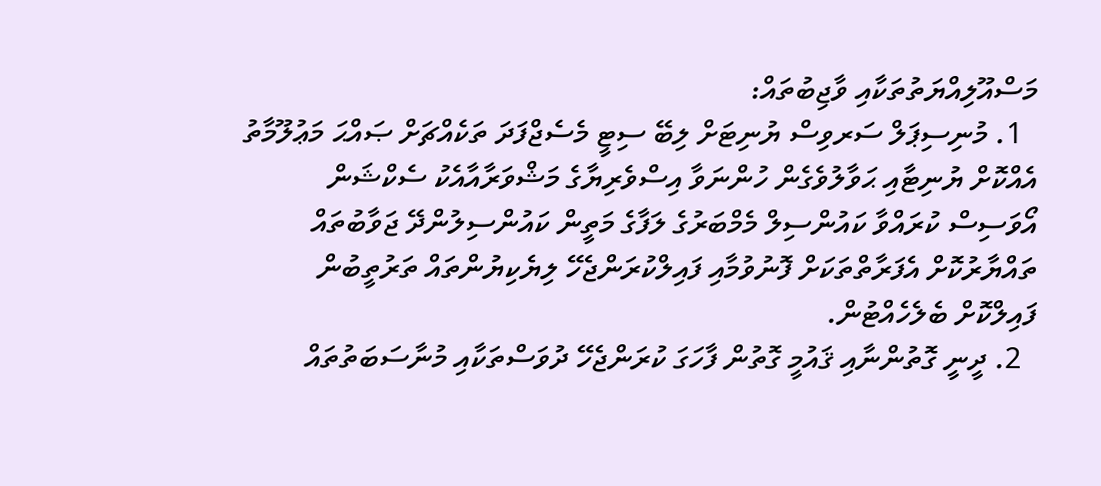މަސްއޫލިއްޔަތުތަކާއި ވާޖިބުތައް:
  1. މުނިސިޕަލް ސަރވިސް ޔުނިޓަށް ލިބޭ ސިޓީ މެސެޖްފަދަ ތަކެއްޗަށް ޞައްޙަ މަޢުލޫމާތު އެއްކޮށް ޔުނިޓާއި ޙަވާލުވެގެން ހުންނަވާ އިސްވެރިޔާގެ މަޝްވަރާއާއެކު ސެކްޝަން އޯވަސިސް ކުރައްވާ ކައުންސިލް މެމްބަރުގެ ލަފާގެ މަތީން ކައުންސިލުންދޭ ޖަވާބުތައް ތައްޔާރުކޮށް އެފަރާތްތަކަށް ފޮނުވުމާއި ފައިލްކުރަންޖެހޭ ލިޔެކިޔުންތައް ތަރުތީބުން ފައިލްކޮށް ބެލެހެއްޓުން.
  2. ދީނީ ގޮތުންނާއި ޤައުމީ ގޮތުން ފާހަގަ ކުރަންޖެހޭ ދުވަސްތަކާއި މުނާސަބަތުތައް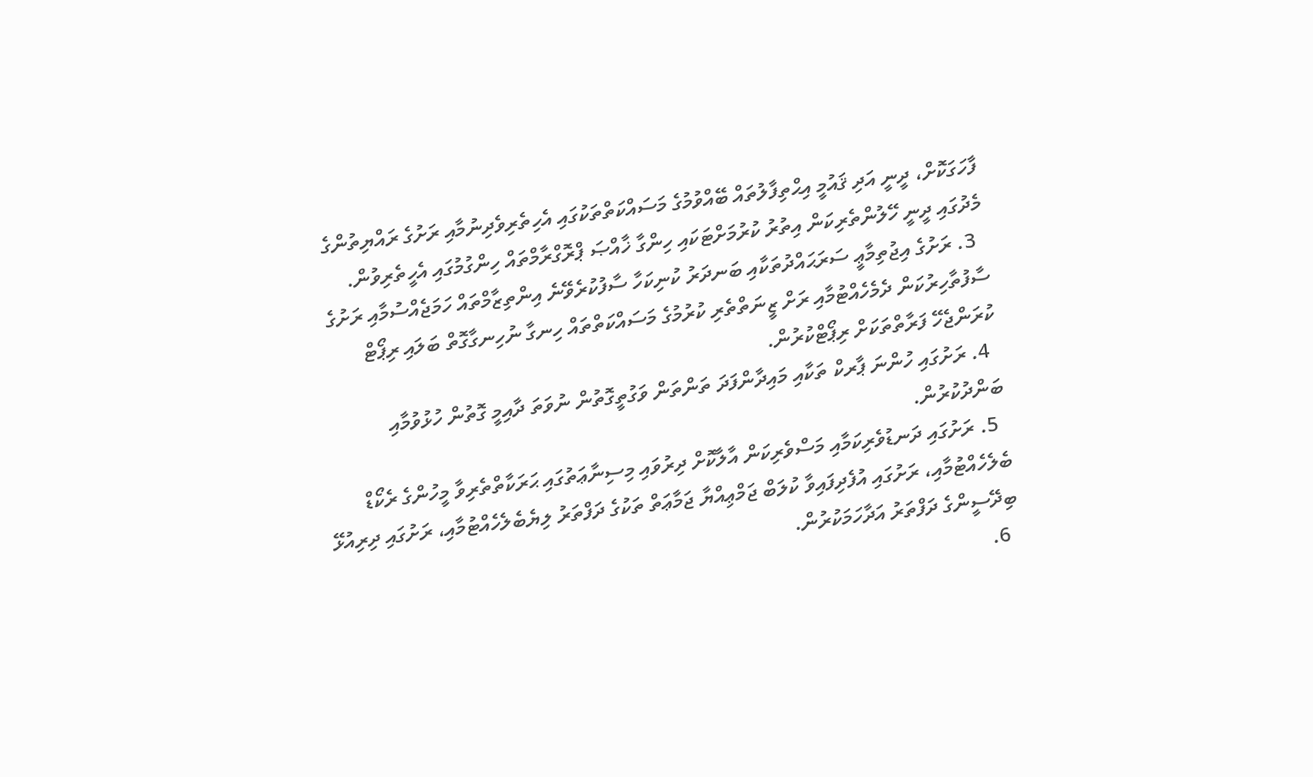ފާހަގަކޮށް، ދީނީ އަދި ޤައުމީ އިޙްތިފާލުތައް ބޭއްވުމުގެ މަސައްކަތްތަކުގައި އެހިތެރިވެދިނުމާއި ރަށުގެ ރައްޔިތުންގެ މެދުގައި ދީނީ ހޭލުންތެރިކަން އިތުރު ކުރުމަށްޓަކައި ހިންގާ ޚާއްޞަ ޕްރޮގްރާމްތައް ހިންގުމުގައި އެހީތެރިވުން.
  3. ރަށުގެ އިޖުތިމާޢީ ސަރަޙައްދުތަކާއި ބަނދަރު ކުނިކަހާ ސާފުކުރެވޭނެ އިންތިޒާމްތައް ހަމަޖެއްސުމާއި ރަށުގެ ސާފުތާހިރުކަން ދެމެހެއްޓުމާއި ރަށް ޒީނަތްތެރި ކުރުމުގެ މަސައްކަތްތައް ހިނގާ ނުހިނގާގޮތް ބަލައި ރިޕޯޓް ކުރަންޖެހޭ ފަރާތްތަކަށް ރިޕޯޓްކުރުން.
  4. ރަށުގައި ހުންނަ ޕާރކް ތަކާއި މައިދާންފަދަ ތަންތަން ވަގުތީގޮތުން ނުވަތަ ދާއިމީ ގޮތުން ހުޅުވުމާއި ބަންދުކުރުން.
  5. ރަށުގައި ދަނޑުވެރިކަމާއި މަސްވެރިކަން އާލާކޮށް ދިރުވައި މިސިނާޢަތުގައި ޙަރަކާތްތެރިވާ މީހުންގެ ރެކޯޑް ބެލެހެއްޓުމާއި، ރަށުގައި އުފެދިފައިވާ ކުލަބް ޖަމްޢިއްޔާ ޖަމާޢަތް ތަކުގެ ދަފްތަރު ލިޔެބެލެހެއްޓުމާއި، ރަށުގައި ދިރިއުޅޭ ބިދޭސީންގެ ދަފްތަރު އަދާހަމަކުރުން.
  6.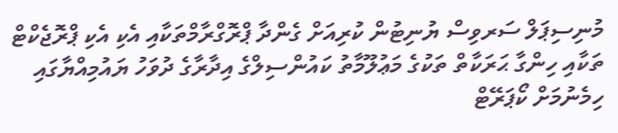މުނިސިޕަލް ސަރވިސް ޔުނިޓުން ކުރިއަށް ގެންދާ ޕްރޮގްރާމްތަކާއި އެކި އެކި ޕްރޮޖެކްޓް ތަކާއި ހިންގާ ޙަރަކާތް ތަކުގެ މަޢުލޫމާތު ކައުންސިލްގެ އިދާރާގެ ދުވަހު ޔައުމިއްޔާގައި ހިމެނުމަށް ކޯޕަރޭޓް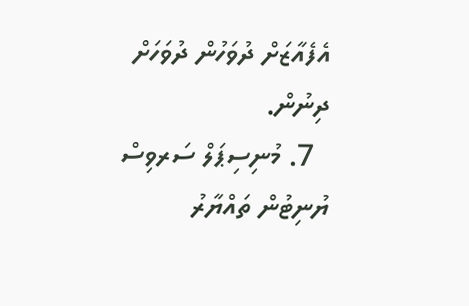އެފެއާޒަށް ދުވަހުން ދުވަހަށް ދިނުން.
  7. މުނިސިޕަލް ސަރވިސް ޔުނިޓުން ތައްޔާރު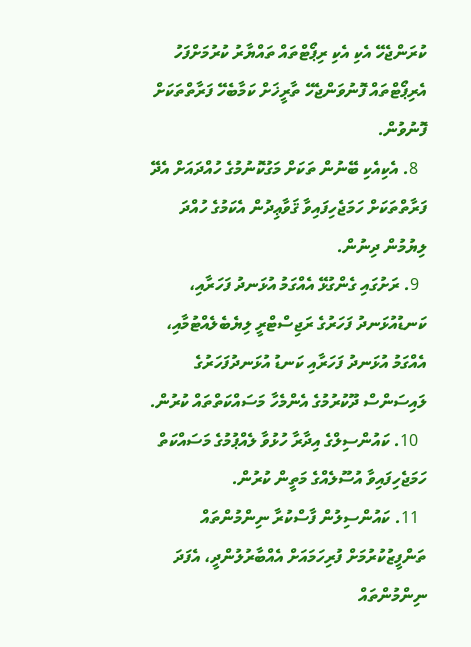ކުރަންޖެހޭ އެކި އެކި ރިޕޯޓްތައް ތައްޔާރު ކުރުމަށްފަހު އެރިޕޯޓްތައް ފޮނުވަންޖެހޭ ތާރީޚަށް ކަމާބެހޭ ފަރާތްތަކަށް ފޮނުވުން.
  8. އެކިއެކި ބޭނުން ތަކަށް މަގުކޮނުމުގެ ހުއްދައަށް އެދޭ ފަރާތްތަކަށް ހަމަޖެހިފައިވާ ޤަވާޢިދުން އެކަމުގެ ހުއްދަ ލިޔުމުން ދިނުން.
  9. ރަށުގައި ގެންގުޅޭ އެއްގަމު އުޅަނދު ފަހަރާއި، ކަނޑުއުޅަނދު ފަހަރުގެ ރަޖިސްޓްރީ ލިޔެބެލެއްޓުމާއި، އެއްގަމު އުޅަނދު ފަހަރާއި ކަނޑު އުޅަނދުފަހަރުގެ ލައިސަންސް ދޫކުރުމުގެ އެންމެހާ މަސައްކަތްތައް ކުރުން.
  10. ކައުންސިލްގެ އިދާރާ ހުޅުވާ ލެއްޕުމުގެ މަސައްކަތް ހަމަޖެހިފައިވާ އުސޫލެއްގެ މަތީން ކުރުން.
  11. ކައުންސިލުން ފާސްކުރާ ނިންމުންތައް ތަންފީޒުކުރުމަށް ފުރިހަމައަށް އެއްބާރުލުންދީ، އެފަދަ ނިންމުންތައް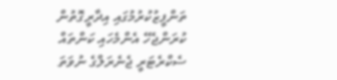ތަންފީޒުކުރުމުގައި އިދާރީގޮތުން ކުރަންޖެހޭ އެންމެހައި ކަންތައް ސެކްރެޓަރީ ޖެނެރަލްގެ ނުވަތަ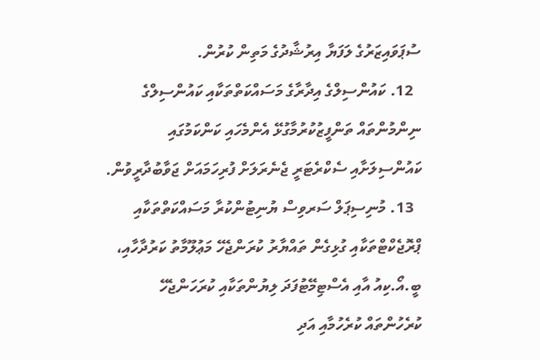ސުޕަވައިޒަރުގެ ލަފަޔާ އިރުޝާދުގެ މަތިން ކުރުން.
  12. ކައުންސިލްގެ އިދާރާގެ މަސައްކަތްތަކާއި ކައުންސިލްގެ ނިންމުންތައް ތަންފީޒުކުރުމާގުޅޭ އެންމެހައި ކަންކަމުގައި ކައުންސިލަށާއި ސެކްރެޓަރީ ޖެނެރަލަށް ފުރިހަމައަށް ޖަވާބުދާރީވުން.
  13. މުނިސިޕަލް ސަރވިސް ޔުނިޓުންކުރާ މަސައްކަތްތަކާއި ޕްރޮޖެކްޓްތަކާއި ގުޅިގެން ތައްޔާރު ކުރަންޖެހޭ މަޢުލޫމާތު ކަރުދާހާއި، ބީ.އޯ.ކިއު އާއި އެސްޓިމޭޓުފަދަ ލިޔުންތަކާއި ކުރަހަންޖެހޭ ކުރެހުންތައް ކުރެހުމާއި އަދި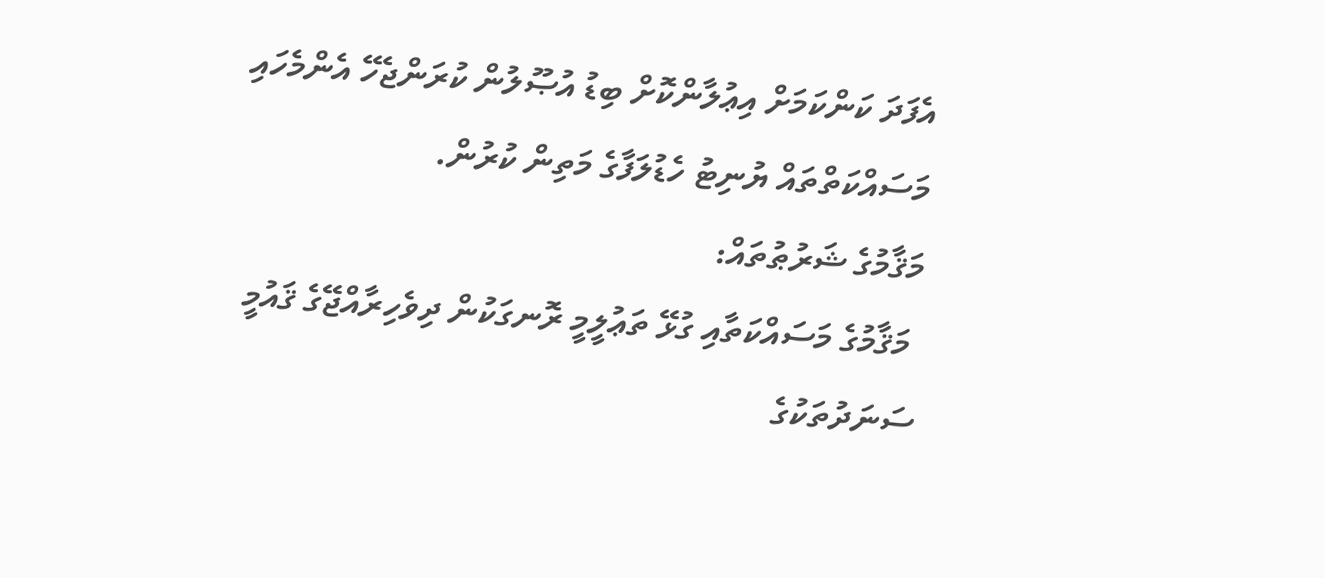އެފަދަ ކަންކަމަށް އިޢުލާންކޮށް ބިޑު އުޞޫލުން ކުރަންޖެހޭ އެންމެހައި މަސައްކަތްތައް ޔުނިޓު ހެޑުލަފާގެ މަތިން ކުރުން.
މަޤާމުގެ ޝަރުޠުތައް:
 މަޤާމުގެ މަސައްކަތާއި ގުޅޭ ތަޢުލީމީ ރޮނގަކުން ދިވެހިރާއްޖޭގެ ޤައުމީ ސަނަދުތަކުގެ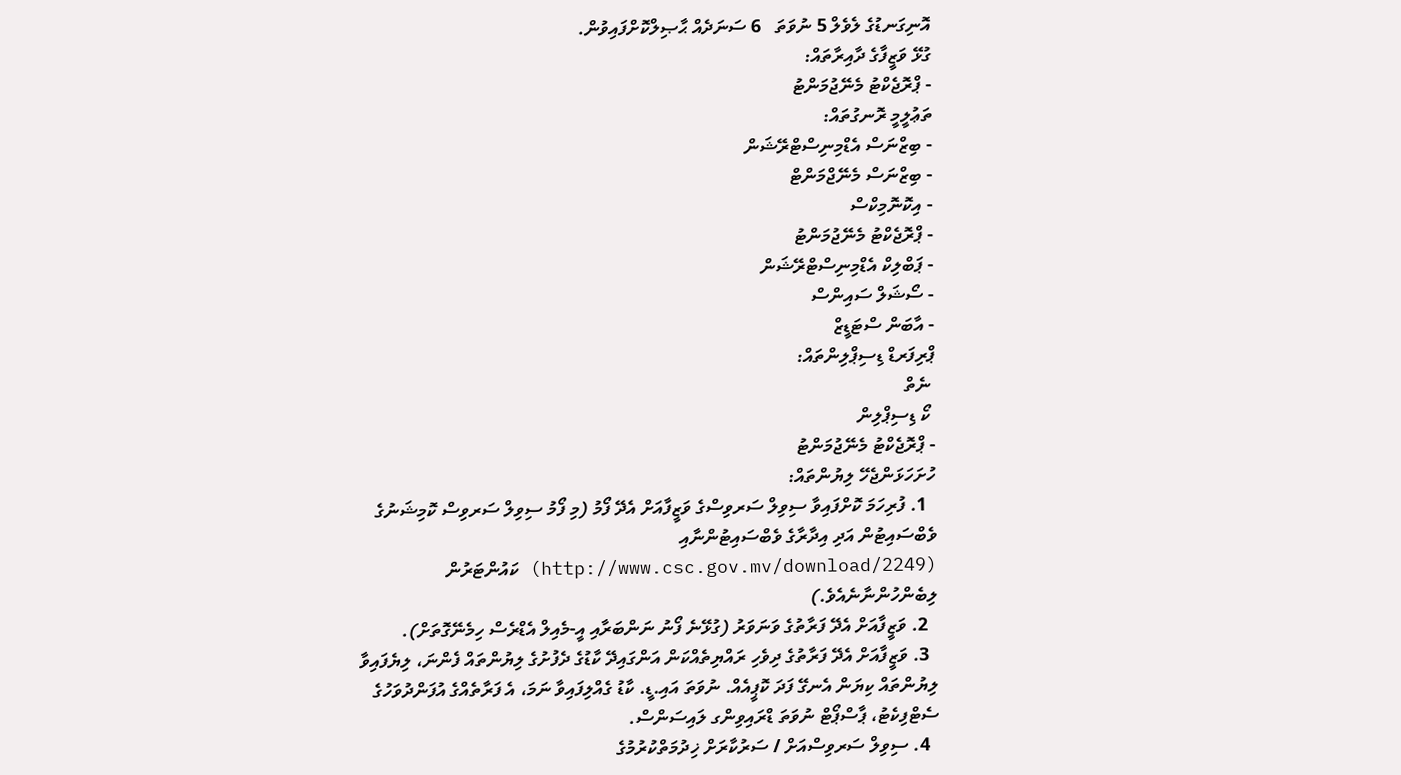އޮނިގަނޑުގެ ލެވެލް 5 ނުވަތަ   6 ސަނަދެއް ޙާޞިލްކޮށްފައިވުން.
ގުޅޭ ވަޒީފާގެ ދާއިރާތައް:
- ޕްރޮޖެކްޓު މެނޭޖުމަންޓު
ތަޢުލީމީ ރޮނގުތައް:
- ބިޒްނަސް އެޑްމިނިސްޓްރޭޝަން
- ބިޒްނަސް މެނޭޖްމަންޓް
- އިކޮނޮމިކްސް
- ޕްރޮޖެކްޓު މެނޭޖުމަންޓު
- ޕަބްލިކް އެޑްމިނިސްޓްރޭޝަން
- ސޯޝަލް ސައިންސް
- އާބަން ސްޓަޑީޒް
ޕްރިފަރޑް ޑިސިޕްލިންތައް:
 ނެތް
 ކޯ ޑިސިޕްލިން
- ޕްރޮޖެކްޓު މެނޭޖުމަންޓު
ހުށަހަޅަންޖެހޭ ލިޔުންތައް:
  1. ފުރިހަމަ ކޮށްފައިވާ ސިވިލް ސަރވިސްގެ ވަޒީފާއަށް އެދޭ ފޯމު (މި ފޯމު ސިވިލް ސަރވިސް ކޮމިޝަނުގެ ވެބްސައިޓުން އަދި އިދާރާގެ ވެބްސައިޓުންނާއި (http://www.csc.gov.mv/download/2249) ކައުންޓަރުން ލިބެންހުންނާނެއެވެ.)
  2. ވަޒީފާއަށް އެދޭ ފަރާތުގެ ވަނަވަރު (ގުޅޭނެ ފޯނު ނަންބަރާއި އީ-މެއިލް އެޑްރެސް ހިމެނޭގޮތަށް).
  3. ވަޒީފާއަށް އެދޭ ފަރާތުގެ ދިވެހި ރައްޔިތެއްކަން އަންގައިދޭ ކާޑުގެ ދެފުށުގެ ލިޔުންތައް ފެންނަ، ލިޔެފައިވާ ލިޔުންތައް ކިޔަން އެނގޭ ފަދަ ކޮޕީއެއް. ނުވަތަ އައި.ޑީ. ކާޑު ގެއްލިފައިވާ ނަމަ، އެ ފަރާތެއްގެ އުފަންދުވަހުގެ ސެޓްފިކެޓު، ޕާސްޕޯޓް ނުވަތަ ޑްރައިވިންގ ލައިސަންސް.
  4. ސިވިލް ސަރވިސްއަށް / ސަރުކާރަށް ޚިދުމަތްކުރުމުގެ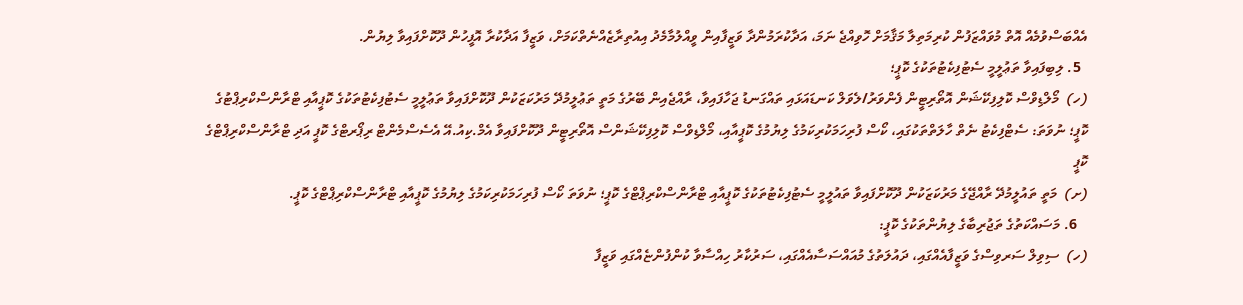އެއްބަސްވުމެއް އޮތް މުވައްޒަފުން ކުރިމަތިލާ މަޤާމަށް ހޮވިއްޖެ ނަމަ، އަދާކުރަމުންދާ ވަޒީފާއިން ވީއްލުމާމެދު އިއުތިރާޒެއްނެތްކަމަށް، ވަޒީފާ އަދާކުރާ އޮފީހުން ދޫކޮށްފައިވާ ލިޔުން.
  5. ލިބިފައިވާ ތަޢުލީމީ ސެޓުފިކެޓުތަކުގެ ކޮޕީ؛
(ހ)  މޯލްޑިވްސް ކޮލިފިކޭޝަން އޮތޯރިޓީން ފެންވަރު/ލެވަލް ކަނޑައަޅައި ތައްގަނޑު ޖަހާފައިވާ، ރާއްޖެއިން ބޭރުގެ މަތީ ތަޢުލީމުދޭ މަރުކަޒަކުން ދޫކޮށްފައިވާ ތަޢުލީމީ ސެޓުފިކެޓުތަކުގެ ކޮޕީއާއި ޓްރާންސްކްރިޕްޓުގެ ކޮޕީ؛ ނުވަތަ: ސެޓްފިކެޓު ނެތް ހާލަތްތަކުގައި، ކޯސް ފުރިހަމަކުރިކަމުގެ ލިޔުމުގެ ކޮޕީއާއި، މޯލްޑިވްސް ކޮލިފިކޭޝަންސް އޮތޯރިޓީން ދޫކޮށްފައިވާ އެމް.ކިއު.އޭ އެސެސްމެންޓް ރިޕޯރޓްގެ ކޮޕީ އަދި ޓްރާންސްކްރިޕްޓްގެ ކޮޕީ
(ށ)  މަތީ ތައުލީމުދޭ ރާއްޖޭގެ މަރުކަޒަކުން ދޫކޮށްފައިވާ ތައުލީމީ ސެޓުފިކެޓުތަކުގެ ކޮޕީއާއި ޓްރާންސްކްރިޕްޓްގެ ކޮޕީ؛ ނުވަތަ ކޯސް ފުރިހަމަކުރިކަމުގެ ލިޔުމުގެ ކޮޕީއާއި ޓްރާންސްކްރިޕްޓްގެ ކޮޕީ.
   6. މަސައްކަތުގެ ތަޖުރިބާގެ ލިޔުންތަކުގެ ކޮޕީ:
(ހ)  ސިވިލް ސަރވިސްގެ ވަޒީފާއެއްގައި، ދައުލަތުގެ މުއައްސަސާއެއްގައި، ސަރުކާރު ހިއްސާވާ ކުންފުންޏެއްގައި ވަޒީފާ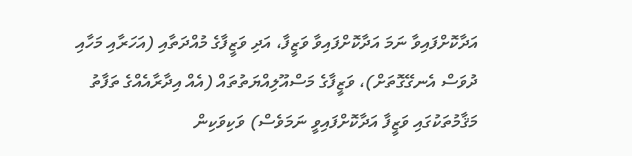އަދާކޮށްފައިވާ ނަމަ އަދާކޮށްފައިވާ ވަޒީފާ، އަދި ވަޒީފާގެ މުއްދަތާއި (އަހަރާއި މަހާއި ދުވަސް އެނގޭގޮތަށް)، ވަޒީފާގެ މަސްއޫލިއްޔަތުތައް (އެއް އިދާރާއެއްގެ ތަފާތު މަޤާމުތަކުގައި ވަޒީފާ އަދާކޮށްފައިވީ ނަމަވެސް) ވަކިވަކިން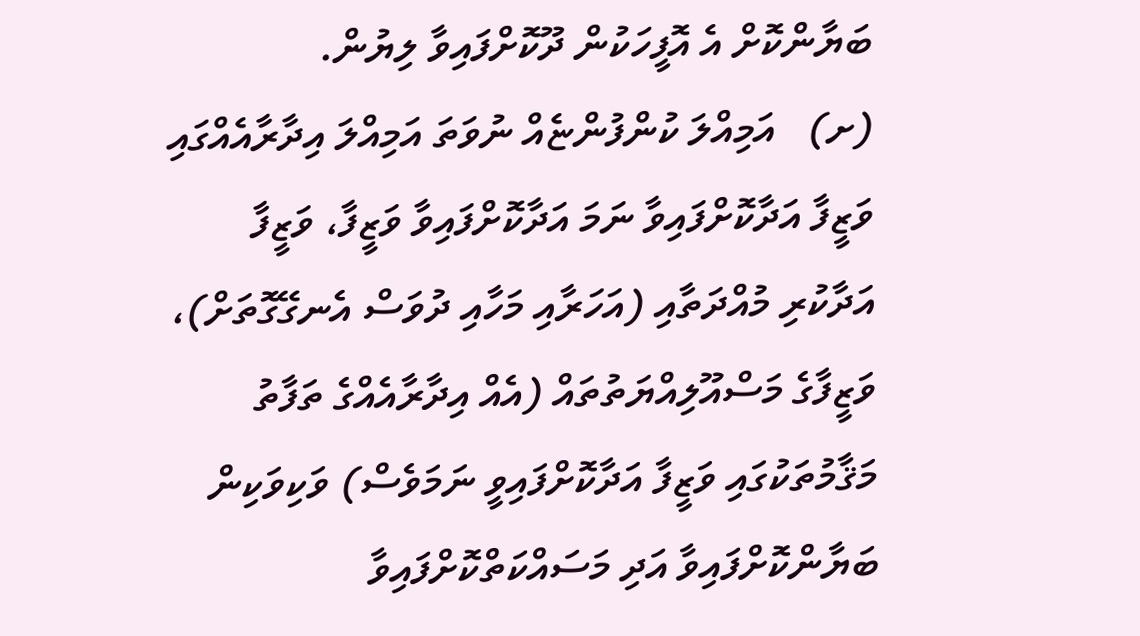ބަޔާންކޮށް އެ އޮފީހަކުން ދޫކޮށްފައިވާ ލިޔުން.
(ށ)   އަމިއްލަ ކުންފުންޏެއް ނުވަތަ އަމިއްލަ އިދާރާއެއްގައި ވަޒީފާ އަދާކޮށްފައިވާ ނަމަ އަދާކޮށްފައިވާ ވަޒީފާ، ވަޒީފާ އަދާކުރި މުއްދަތާއި (އަހަރާއި މަހާއި ދުވަސް އެނގޭގޮތަށް)، ވަޒީފާގެ މަސްއޫލިއްޔަތުތައް (އެއް އިދާރާއެއްގެ ތަފާތު މަޤާމުތަކުގައި ވަޒީފާ އަދާކޮށްފައިވީ ނަމަވެސް) ވަކިވަކިން ބަޔާންކޮށްފައިވާ އަދި މަސައްކަތްކޮށްފައިވާ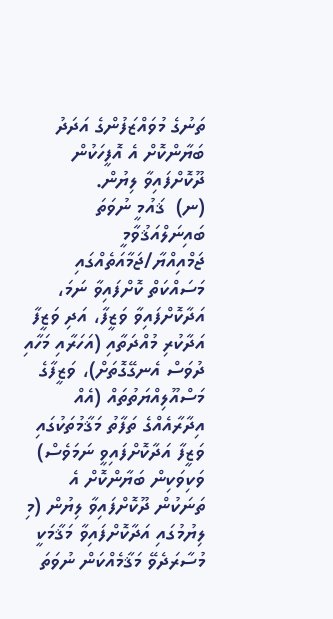ތަނުގެ މުވައްޒަފުންގެ އަދަދު ބަޔާންކޮށް އެ އޮފީހަކުން ދޫކޮށްފައިވާ ލިޔުން.
(ނ)  ޤައުމީ ނުވަތަ ބައިނަލްއަޤުވާމީ ޖަމްއިއްޔާ/ޖަމާއަތެއްގައި މަސައްކަތް ކޮށްފައިވާ ނަމަ، އަދާކޮށްފައިވާ ވަޒީފާ، އަދި ވަޒީފާ އަދާކުރި މުއްދަތާއި (އަހަރާއި މަހާއި ދުވަސް އެނގޭގޮތަށް)، ވަޒީފާގެ މަސްއޫލިއްޔަތުތައް (އެއް އިދާރާއެއްގެ ތަފާތު މަޤާމުތަކުގައި ވަޒީފާ އަދާކޮށްފައިވީ ނަމަވެސް) ވަކިވަކިން ބަޔާންކޮށް އެ ތަނަކުން ދޫކޮށްފައިވާ ލިޔުން (މި ލިޔުމުގައި އަދާކޮށްފައިވާ މަޤާމަކީ މުސާރަދެވޭ މަޤާމެއްކަން ނުވަތަ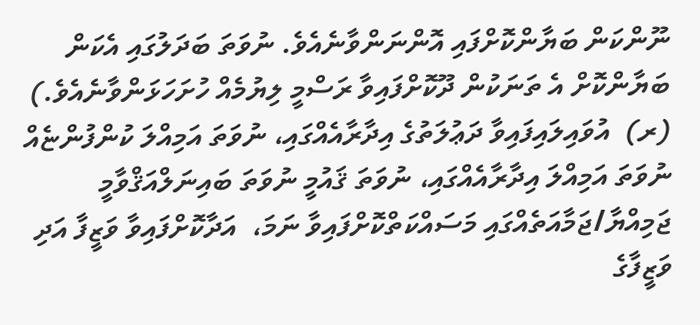ނޫންކަން ބަޔާންކޮށްފައި އޮންނަންވާނެއެވެ. ނުވަތަ ބަދަލުގައި އެކަން ބަޔާންކޮށް އެ ތަނަކުން ދޫކޮށްފައިވާ ރަސްމީ ލިޔުމެއް ހުށަހަޅަންވާނެއެވެ.)
(ރ)  އުވައިލައިފައިވާ ދަޢުލަތުގެ އިދާރާއެއްގައި، ނުވަތަ އަމިއްލަ ކުންފުންޏެއް ނުވަތަ އަމިއްލަ އިދާރާއެއްގައި، ނުވަތަ ޤައުމީ ނުވަތަ ބައިނަލްއަޤްވާމީ ޖަމިއްޔާ/ޖަމާއަތެއްގައި މަސައްކަތްކޮށްފައިވާ ނަމަ،  އަދާކޮށްފައިވާ ވަޒީފާ އަދި ވަޒީފާގެ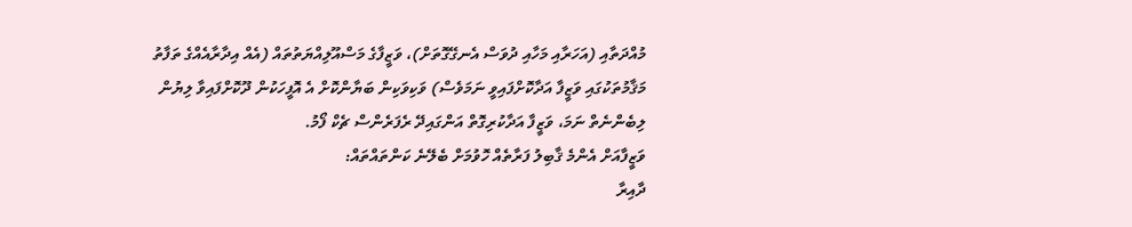މުއްދަތާއި (އަހަރާއި މަހާއި ދުވަސް އެނގޭގޮތަށް)، ވަޒީފާގެ މަސްއޫލިއްޔަތުތައް (އެއް އިދާރާއެއްގެ ތަފާތު މަޤާމުތަކުގައި ވަޒީފާ އަދާކޮށްފައިވީ ނަމަވެސް) ވަކިވަކިން ބަޔާންކޮށް އެ އޮފީހަކުން ދޫކޮށްފައިވާ ލިޔުން ލިބެންނެތް ނަމަ، ވަޒީފާ އަދާކުރިގޮތް އަންގައިދޭ ރެފަރެންސް ޗެކް ފޯމު.
ވަޒީފާއަށް އެންމެ ޤާބިލު ފަރާތެއް ހޮވުމަށް ބެލޭނެ ކަންތައްތައް:
ދާއިރާ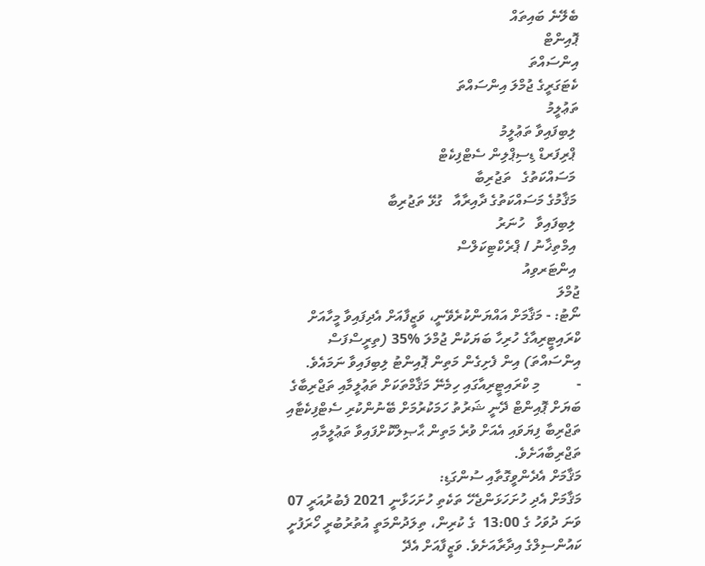ބެލޭނެ ބައިތައް
ޕޮއިންޓް
އިންސައްތަ
ކެޓަގަރީގެ ޖުމްލަ އިންސައްތަ
ތަޢުލީމު
 ލިބިފައިވާ ތަޢުލީމު
 ޕްރިފަރޑް ޑިސިޕްލިން ސެޓްފިކެޓް
 މަސައްކަތުގެ   ތަޖުރިބާ
 މަޤާމުގެ މަސައްކަތުގެ ދާއިރާއާ   ގުޅޭ ތަޖުރިބާ
 ލިބިފައިވާ   ހުނަރު
 އިމްތިޚާނު / ޕްރެކްޓިކަލްސް
 އިންޓަރވިއު
ޖުމްލަ
ނޯޓު: - މަޤާމަށް އައްޔަންކުރެވޭނީ، ވަޒީފާއަށް އެދިފައިވާ މީހާއަށް ކްރައިޓީރިއާގެ ހުރިހާ ބަޔަކުން ޖުމްލަ %35 (ތިރީސްފަސް އިންސައްތަ) އިން ފެށިގެން މަތިން ޕޮއިންޓު ލިބިފައިވާ ނަމައެވެ.
-          މި ކްރައިޓީރިއާގައި ހިމެނޭ މަޤާމްތަކަށް ތަޢުލީމާއި ތަޖްރިބާގެ ބަޔަށް ޕޮއިންޓް ދޭނީ ޝަރުތު ހަމަކުރުމަށް ބޭނުންކުރި ސެޓްފިކެޓާއި ތަޖްރިބާ ފިޔަވައި އެއަށް ވުރެ މަތިން ޙާޞިލްކޮށްފައިވާ ތަޢުލީމާއި ތަޖްރިބާއަށެވެ.
މަޤާމަށް އެދެންވީގޮތާއި ސުންގަޑި:
މަޤާމަށް އެދި ހުށަހަޅަންޖެހޭ ތަކެތި ހުށަހަޅާނީ 2021 ފެބުރުއަރީ 07 ވަނަ ދުވަހު ގެ 13:00  ގެ ކުރިން، ތިލަދުންމަތީ އުތުރުބުރީ ހޯރަފުށީ ކައުންސިލްގެ އިދާރާއަށެވެ. ވަޒީފާއަށް އެދޭ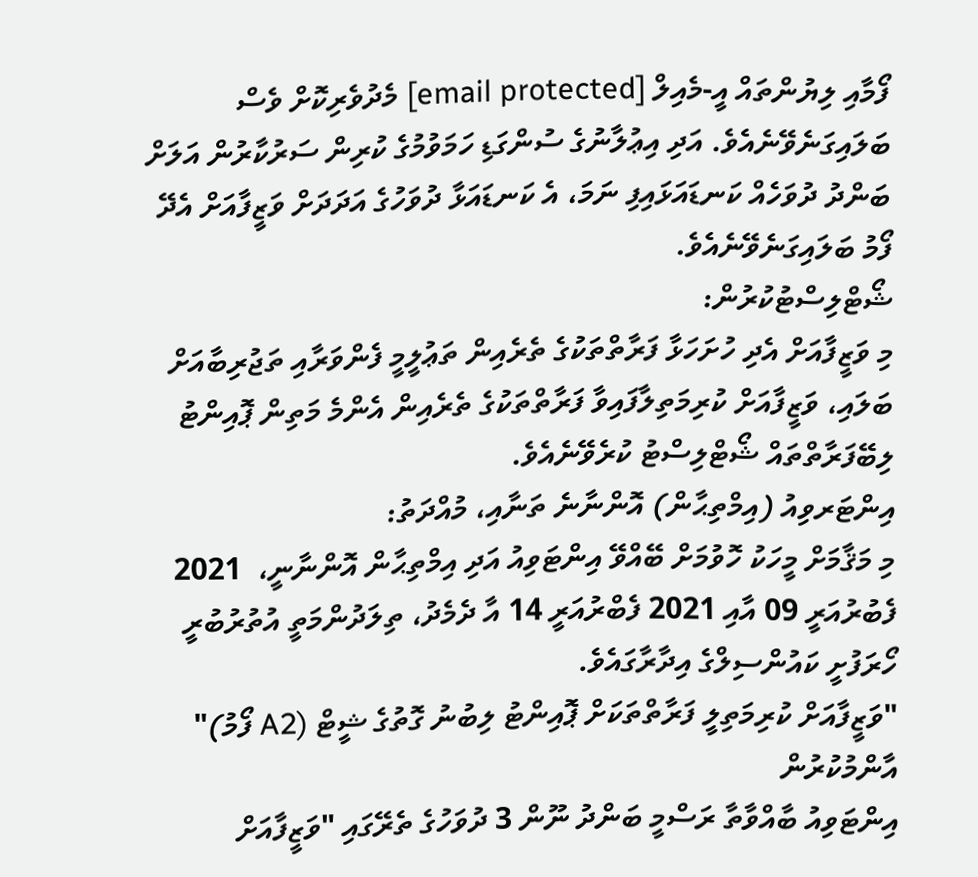ފޯމާއި ލިޔުންތައް އީ-މެއިލް [email protected] މެދުވެރިކޮށް ވެސް ބަލައިގަނެވޭނެއެވެ. އަދި އިޢުލާނުގެ ސުންގަޑި ހަމަވުމުގެ ކުރިން ސަރުކާރުން އަލަށް ބަންދު ދުވަހެއް ކަނޑައަޅައިފި ނަމަ، އެ ކަނޑައަޅާ ދުވަހުގެ އަދަދަށް ވަޒީފާއަށް އެދޭ ފޯމު ބަލައިގަނެވޭނެއެވެ.
ޝޯޓްލިސްޓުކުރުން:
މި ވަޒީފާއަށް އެދި ހުށަހަޅާ ފަރާތްތަކުގެ ތެރެއިން ތަޢުލީމީ ފެންވަރާއި ތަޖުރިބާއަށް ބަލައި، ވަޒީފާއަށް ކުރިމަތިލާފައިވާ ފަރާތްތަކުގެ ތެރެއިން އެންމެ މަތިން ޕޮއިންޓު ލިބޭފަރާތްތައް ޝޯޓްލިސްޓު ކުރެވޭނެއެވެ.
އިންޓަރވިއު (އިމްތިޙާން) އޮންނާނެ ތަނާއި، މުއްދަތު:
މި މަޤާމަށް މީހަކު ހޮވުމަށް ބޭއްވޭ އިންޓަވިއު އަދި އިމްތިޙާން އޮންނާނީ،  2021 ފެބުރުއަރީ 09 އާއި 2021 ފެބްރުއަރީ 14 އާ ދެމެދު، ތިލަދުންމަތީ އުތުރުބުރީ ހޯރަފުށީ ކައުންސިލްގެ އިދާރާގައެވެ.
"ވަޒީފާއަށް ކުރިމަތިލީ ފަރާތްތަކަށް ޕޮއިންޓު ލިބުނު ގޮތުގެ ޝީޓް (A2 ފޯމު)" އާންމުކުރުން
އިންޓަވިއު ބާއްވާތާ ރަސްމީ ބަންދު ނޫން 3 ދުވަހުގެ ތެރޭގައި "ވަޒީފާއަށް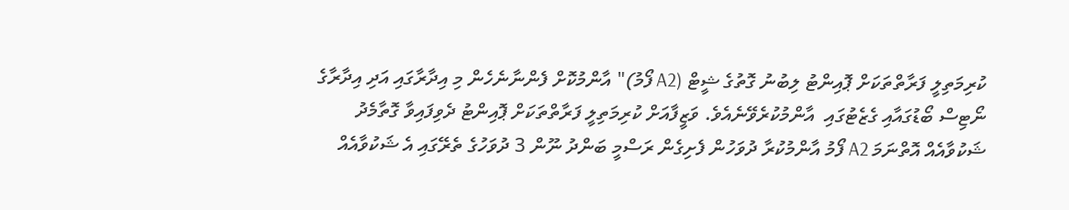ކުރިމަތިލީ ފަރާތްތަކަށް ޕޮއިންޓު ލިބުނު ގޮތުގެ ޝީޓް (A2 ފޯމު)" އާންމުކޮށް ފެންނާނެހެން މި އިދާރާގައި އަދި އިދާރާގެ ނޯޓިސް ބޯޑުގައާއި ގެޒެޓުގައި  އާންމުކުރެވޭނެއެވެ. ވަޒީފާއަށް ކުރިމަތިލީ ފަރާތްތަކަށް ޕޮއިންޓު ދެވިފައިވާ ގޮތާމެދު ޝަކުވާއެއް އޮތްނަމަ A2 ފޯމު އާންމުކުރާ ދުވަހުން ފެށިގެން ރަސްމީ ބަންދު ނޫން 3 ދުވަހުގެ ތެރޭގައި އެ ޝަކުވާއެއް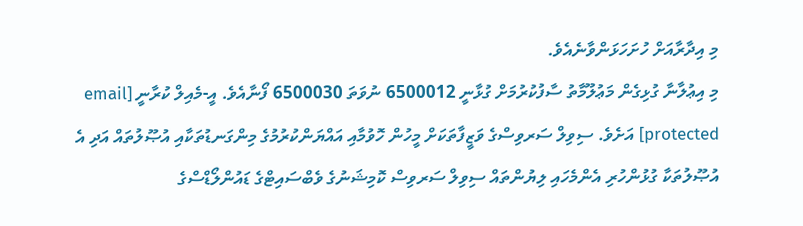މި އިދާރާއަށް ހުށަހަޅަންވާނެއެވެ.
މި އިޢުލާނާ ގުޅިގެން މަޢުލޫމާތު ސާފުކުރުމަށް ގުޅާނީ 6500012 ނުވަތަ 6500030 ފޯނާއެވެ. އީ-މެއިލް ކުރާނީ [email protected] އަށެވެ. ސިވިލް ސަރވިސްގެ ވަޒީފާތަކަށް މީހުން ހޮވުމާއި އައްޔަންކުރުމުގެ މިންގަނޑުތަކާއި އުޞޫލުތައް އަދި އެ އުޞޫލުތަކާ ގުޅުންހުރި އެންމެހައި ލިޔުންތައް ސިވިލް ސަރވިސް ކޮމިޝަނުގެ ވެބްސައިޓްގެ ޑައުންލޯޑްސްގެ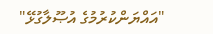"އައްޔަންކުރުމުގެ އުޞޫލާގުޅޭ"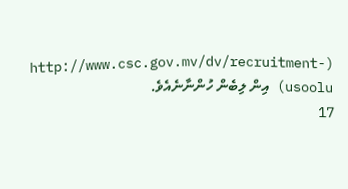(http://www.csc.gov.mv/dv/recruitment-usoolu) އިން ލިބެން ހުންނާނެއެވެ.
17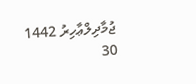ޖުމާދިލްޢާހިރު 1442
30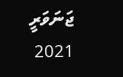ޖަނަވަރީ 2021